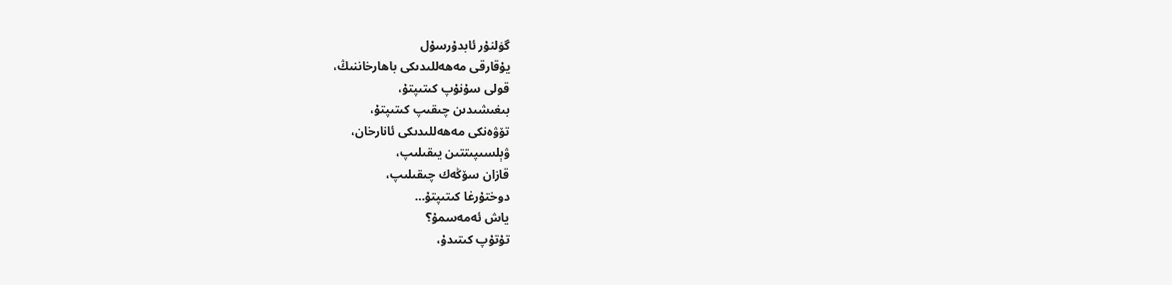گۈلنۇر ئابدۇرسۇل
يۇقارقى مەھەللىدىكى باھارخاننىڭ،
قولى سۇنۇپ كىتىپتۇ،
بىغىشىدىن چىقىپ كىتىپتۇ،
تۆۋەنكى مەھەللىدىكى ئانارخان،
ۋېلسىپىتتىن يىقىلىپ،
قازان سۆڭەك چىقىلىپ،
دوختۇرغا كىتىپتۇ…
ياش ئەمەسمۇ؟
تۇتۇپ كىتىدۇ،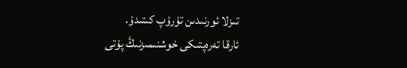تىزلا ئورنىدىن تۇرۇپ كىتىدۇ.
ئارقا تەرەپتىكى خوشنىمىزنىڭ پۇتى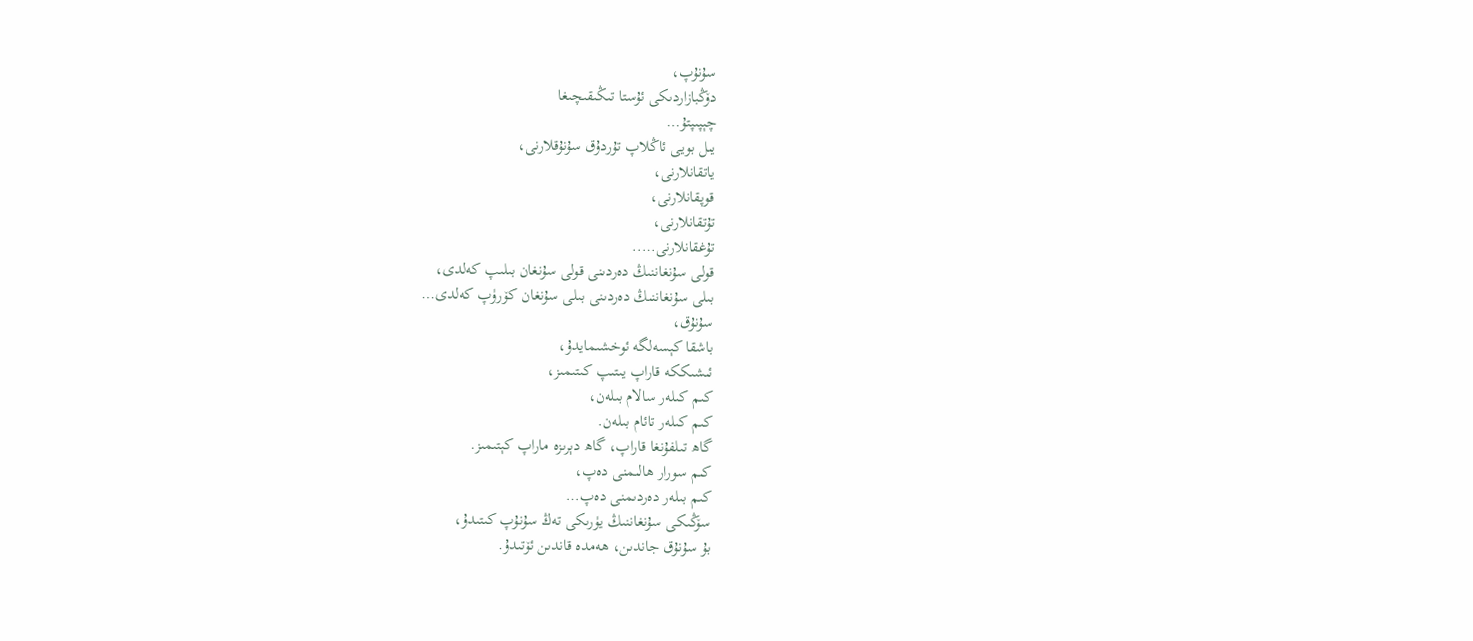سۇنۇپ،
دۆڭبازاردىكى ئۇستا تىڭىقىچىغا
چېپىپتۇ…
يىل بويى ئاڭلاپ تۇردۇق سۇنۇقلارنى،
ياتقانلارنى،
قوپقانلارنى،
تۇتقانلارنى،
تۇغقانلارنى…..
قولى سۇنغاننىڭ دەردىنى قولى سۇنغان بىلىپ كەلدى،
بىلى سۇنغاننىڭ دەردىنى بىلى سۇنغان كۆرۈپ كەلدى…
سۇنۇق،
باشقا كېسەلگە ئوخشىمايدۇ،
ئىشىككە قاراپ يىتىپ كىتىمىز،
كىم كىلەر سالام بىلەن،
كىم كىلەر تائام بىلەن.
گاھ تىلفۇنغا قاراپ، گاھ دېرىزە ماراپ كېتىمىز.
كىم سورار ھالىمنى دەپ،
كىم بىلەر دەردىمنى دەپ…
سۆڭىكى سۇنغاننىڭ يۈرىكى تەڭ سۇنۇپ كىتىدۇ،
بۇ سۇنۇق جاندىن، ھەمدە قاندىن ئۆتىدۇ.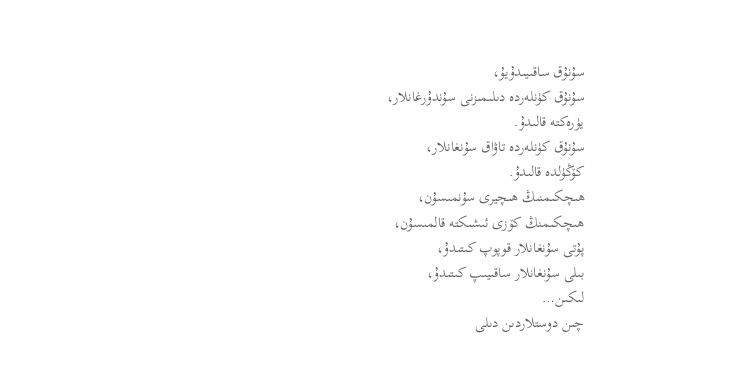سۇنۇق ساقىيىدۇيۇ،
سۇنۇق كۈنلەردە دىلىمىزنى سۇندۇرغانلار،
يۈرەكتە قالىدۇ.
سۇنۇق كۈنلەردە تاۋاق سۇنغانلار،
كۆڭۈلدە قالىدۇ.
ھىچكىمنىڭ ھىچيرى سۇنمىسۇن،
ھىچكىمنڭ كۆزى ئىشىكتە قالمىسۇن،
پۇتى سۇنغانلار قوپوپ كىتىدۇ،
بىلى سۇنغانلار ساقىيىپ كىتىدۇ،
لىكىن…
چىن دوستلاردىن دىلى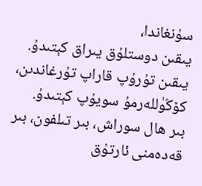سۇنغاندا،
يىقىن دوستلۇق يىراق كېتىدۇ.
يىقىن تۇرۇپ قاراپ تۇرغاندىن، كۆڭۈللەرمۇ سويۇپ كېتىدۇ.
بىر ھال سوراش، بىر تىلفون، بىر قەدەمنى ئارتۇق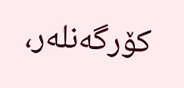كۆرگەنلەر،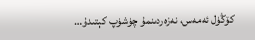كۆڭۈل ئەمەس، نەزەردىنمۇ چۈشۈپ كېتىدۇ…